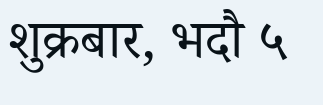शुक्रबार, भदौ ५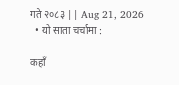गते २०८३ || Aug 21, 2026
  • यो साता चर्चामा :

कहाँ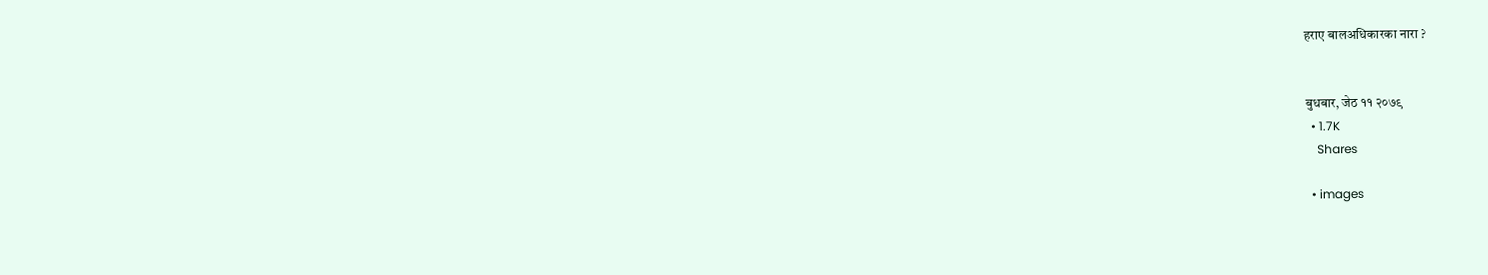हराए बालअधिकारका नारा ?


बुधबार, जेठ ११ २०७९
  • 1.7K
    Shares

  • images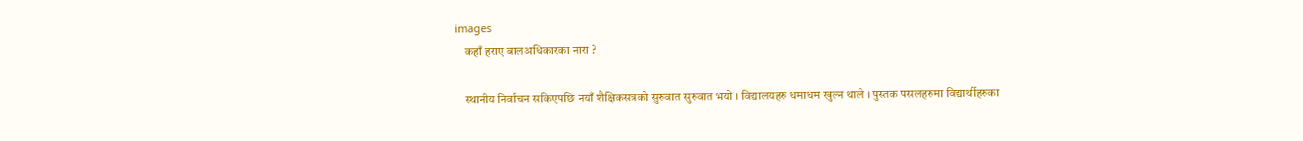images
    कहाँ हराए बालअधिकारका नारा ?

    स्थानीय निर्वाचन सकिएपछि नयाँ शैक्षिकसत्रको सुरुवात सुरुवात भयो । विद्यालयहरु धमाधम खुल्न थाले । पुस्तक पसलहरुमा विद्यार्थीहरुका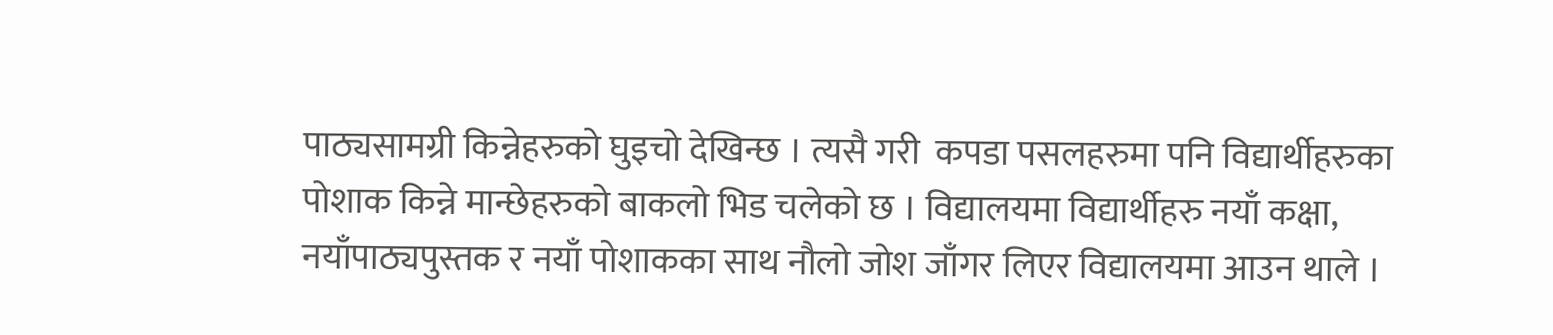पाठ्यसामग्री किन्नेहरुको घुइचो देखिन्छ । त्यसै गरी  कपडा पसलहरुमा पनि विद्यार्थीहरुका पोशाक किन्ने मान्छेहरुको बाकलो भिड चलेको छ । विद्यालयमा विद्यार्थीहरु नयाँ कक्षा, नयाँपाठ्यपुस्तक र नयाँ पोशाकका साथ नौलो जोश जाँगर लिएर विद्यालयमा आउन थाले ।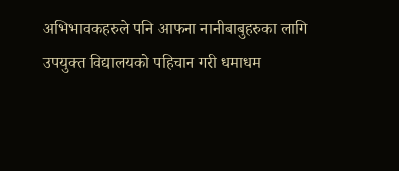अभिभावकहरुले पनि आफना नानीबाबुहरुका लागि उपयुक्त विद्यालयको पहिचान गरी धमाधम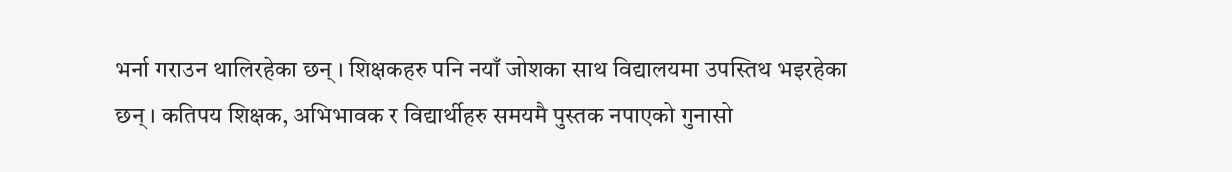भर्ना गराउन थालिरहेका छन् । शिक्षकहरु पनि नयाँ जोशका साथ विद्यालयमा उपस्तिथ भइरहेका छन् । कतिपय शिक्षक, अभिभावक र विद्यार्थीहरु समयमै पुस्तक नपाएको गुनासो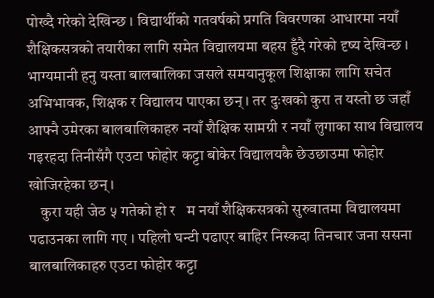पोख्दै गरेको देखिन्छ । विद्यार्थीको गतवर्षको प्रगति विवरणका आधारमा नयाँ शैक्षिकसत्रको तयारीका लागि समेत विद्यालयमा बहस हुँदै गरेको दृष्य देखिन्छ । भाग्यमानी हनु यस्ता बालबालिका जसले समयानुकूल शिक्षाका लागि सचेत अभिभावक, शिक्षक र विद्यालय पाएका छन् । तर दुःखको कुरा त यस्तो छ जहाँ आफ्नै उमेरका बालबालिकाहरु नयाँ शैक्षिक सामग्री र नयाँ लुगाका साथ विद्यालय गइरहदा तिनीसँगै एउटा फोहोर कट्टा बोकेर विद्यालयकै छेउछाउमा फोहोर खोजिरहेका छन् ।
    कुरा यही जेठ ५ गतेको हो र   म नयाँ शैक्षिकसत्रको सुरुवातमा विद्यालयमा पढाउनका लागि गए । पहिलो घन्टी पढाएर बाहिर निस्कदा तिनचार जना ससना बालबालिकाहरु एउटा फोहोर कट्टा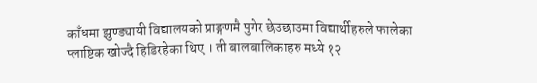काँधमा झुण्ड्यायी विद्यालयको प्राङ्गणमै पुगेर छेउछाउमा विद्यार्थीहरुले फालेका प्लाष्टिक खोज्दै हिडिरहेका थिए । ती बालबालिकाहरु मध्ये १२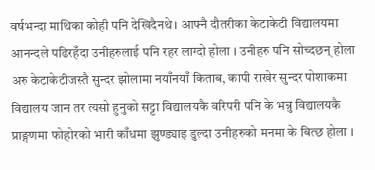वर्षभन्दा माथिका कोही पनि देखिदैनथे । आफ्नै दौतरीका केटाकेटी विद्यालयमा आनन्दले पढिरहँदा उनीहरुलाई पनि रहर लाग्दो होला । उनीहरु पनि सोच्दछन् होला अरु केटाकेटीजस्तै सुन्दर झोलामा नयाँनयाँ किताब, कापी राखेर सुन्दर पोशाकमा विद्यालय जान तर त्यसो हुनुको सट्टा विद्यालयकै वरिपरी पनि के भन्नु विद्यालयकै प्राङ्गणमा फोहोरको भारी काँधमा झुण्ड्याइ डुल्दा उनीहरुको मनमा के बित्छ होला ।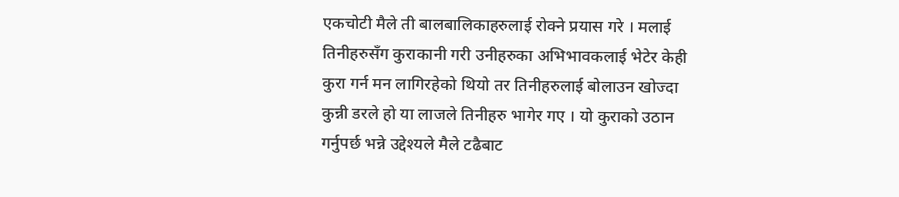एकचोटी मैले ती बालबालिकाहरुलाई रोक्ने प्रयास गरे । मलाई तिनीहरुसँग कुराकानी गरी उनीहरुका अभिभावकलाई भेटेर केही कुरा गर्न मन लागिरहेको थियो तर तिनीहरुलाई बोलाउन खोज्दा कुन्नी डरले हो या लाजले तिनीहरु भागेर गए । यो कुराको उठान गर्नुपर्छ भन्ने उद्देश्यले मैले टढैबाट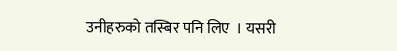उनीहरुको तस्बिर पनि लिए  । यसरी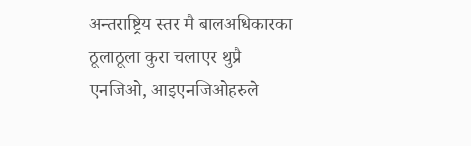अन्तराष्ट्रिय स्तर मै बालअधिकारका ठूलाठूला कुरा चलाएर थुप्रै एनजिओ, आइएनजिओहरुले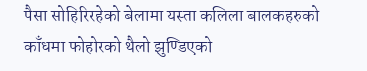पैसा सोहिरिरहेको बेलामा यस्ता कलिला बालकहरुको काँधमा फोहोरको थैलो झुण्डिएको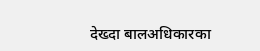देख्दा बालअधिकारका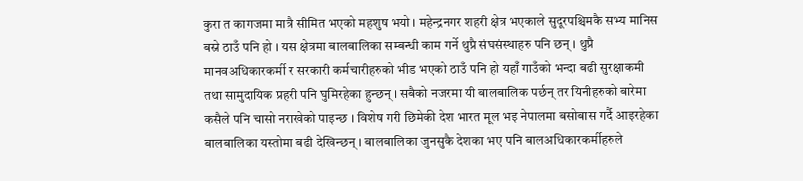कुरा त कागजमा मात्रै सीमित भएको महशुष भयो । महेन्द्रनगर शहरी क्षेत्र भएकाले सुदूरपश्चिमकै सभ्य मानिस बस्ने ठाउँ पनि हो । यस क्षेत्रमा बालबालिका सम्बन्धी काम गर्ने थुप्रै संघसंस्थाहरु पनि छन् । थुप्रै मानवअधिकारकर्मी र सरकारी कर्मचारीहरुको भीड भएको ठाउँ पनि हो यहाँ गाउँको भन्दा बढी सुरक्षाकमी तथा सामुदायिक प्रहरी पनि घुमिरहेका हुन्छन् । सबैको नजरमा यी बालबालिक पर्छन् तर यिनीहरुको बारेमा कसैले पनि चासो नराखेको पाइन्छ । विशेष गरी छिमेकी देश भारत मूल भइ नेपालमा बसोबास गर्दै आइरहेका बालबालिका यस्तोमा बढी देखिन्छन् । बालबालिका जुनसुकै देशका भए पनि बालअधिकारकर्मीहरुले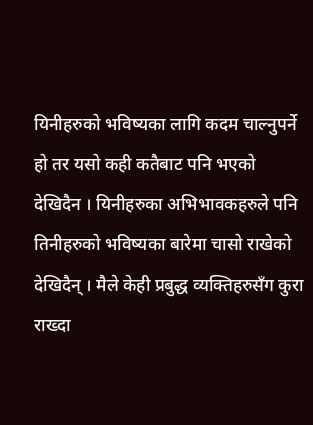यिनीहरुको भविष्यका लागि कदम चाल्नुपर्ने हो तर यसो कही कतैबाट पनि भएको देखिदैन । यिनीहरुका अभिभावकहरुले पनि तिनीहरुको भविष्यका बारेमा चासो राखेको देखिदैन् । मैले केही प्रबुद्ध व्यक्तिहरुसँग कुरा राख्दा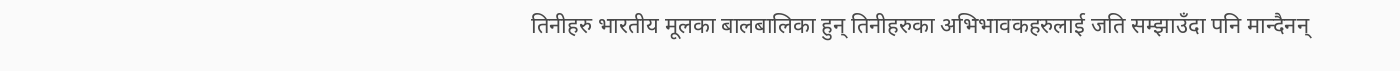तिनीहरु भारतीय मूलका बालबालिका हुन् तिनीहरुका अभिभावकहरुलाई जति सम्झाउँदा पनि मान्दैनन्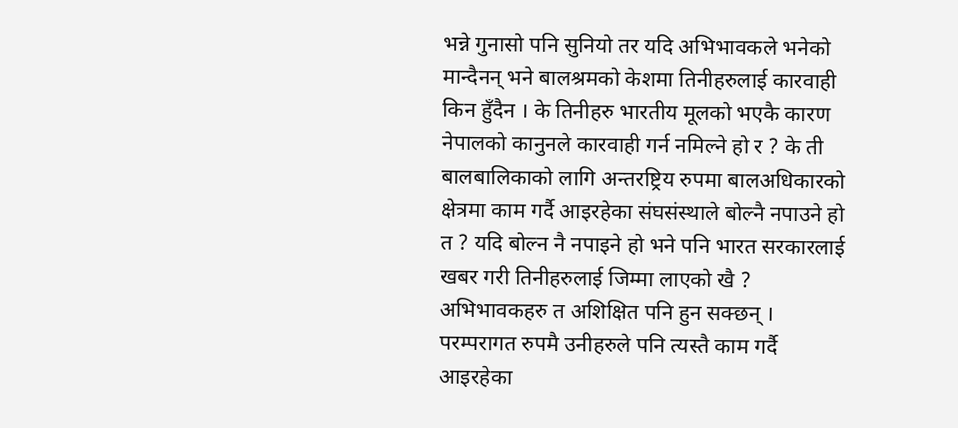भन्ने गुनासो पनि सुनियो तर यदि अभिभावकले भनेको मान्दैनन् भने बालश्रमको केशमा तिनीहरुलाई कारवाही किन हुँदैन । के तिनीहरु भारतीय मूलको भएकै कारण नेपालको कानुनले कारवाही गर्न नमिल्ने हो र ? के ती बालबालिकाको लागि अन्तरष्ट्रिय रुपमा बालअधिकारको क्षेत्रमा काम गर्दै आइरहेका संघसंस्थाले बोल्नै नपाउने हो त ? यदि बोल्न नै नपाइने हो भने पनि भारत सरकारलाई खबर गरी तिनीहरुलाई जिम्मा लाएको खै ? अभिभावकहरु त अशिक्षित पनि हुन सक्छन् । परम्परागत रुपमै उनीहरुले पनि त्यस्तै काम गर्दै आइरहेका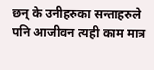छन् के उनीहरुका सन्ताहरुले पनि आजीवन त्यही काम मात्र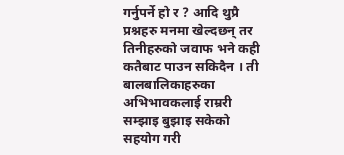गर्नुपर्ने हो र ? आदि थुप्रै प्रश्नहरु मनमा खेल्दछन् तर तिनीहरुको जवाफ भने कही कतैबाट पाउन सकिदैन । ती बालबालिकाहरुका अभिभावकलाई राम्ररी सम्झाइ बुझाइ सकेको सहयोग गरी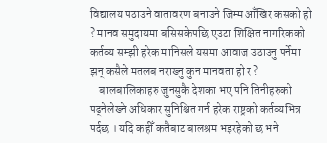विद्यालय पठाउने वातावरण बनाउने जिम्म आँखिर कसको हो ? मानव समुदायमा बसिसकेपछि एउटा शिक्षित नागरिकको कर्तव्य सम्झी हरेक मानिसले यसमा आवाज उठाउनु पर्नेमा झन् कसैले मतलब नराख्नु कुन मानवता हो र ?
    बालबालिकाहरु जुनसुकै देशका भए पनि तिनीहरुको पढ्नेलेख्ने अधिकार सुनिश्चित गर्न हरेक राष्ट्रको कर्तव्यभित्र पर्दछ । यदि कहीँ कतैबाट बालश्रम भइरहेको छ भने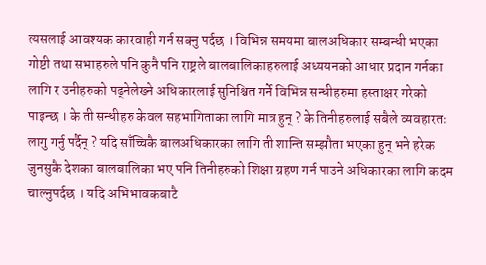त्यसलाई आवश्यक कारवाही गर्न सक्नु पर्दछ । विभिन्न समयमा बालअधिकार सम्बन्धी भएका गोष्टी तथा सभाहरुले पनि कुनै पनि राष्ट्रले बालबालिकाहरुलाई अध्ययनको आधार प्रदान गर्नका लागि र उनीहरुको पढ्नेलेख्ने अधिकारलाई सुनिश्चित गर्ने विभिन्न सन्धीहरुमा हस्ताक्षर गरेको पाइन्छ । के ती सन्धीहरु केवल सहभागिताका लागि मात्र हुन् ? के तिनीहरुलाई सबैले व्यवहारतः लागु गर्नु पर्दैन् ? यदि साँच्चिकै बालअधिकारका लागि ती शान्ति सम्झौता भएका हुन् भने हरेक जुनसुकै देशका बालबालिका भए पनि तिनीहरुको शिक्षा ग्रहण गर्न पाउने अधिकारका लागि कदम चाल्नुपर्दछ । यदि अभिभावकबाटै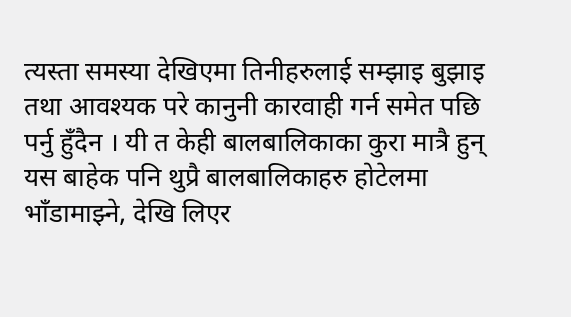त्यस्ता समस्या देखिएमा तिनीहरुलाई सम्झाइ बुझाइ तथा आवश्यक परे कानुनी कारवाही गर्न समेत पछि पर्नु हुँदैन । यी त केही बालबालिकाका कुरा मात्रै हुन् यस बाहेक पनि थुप्रै बालबालिकाहरु होटेलमा भाँडामाझ्ने, देखि लिएर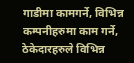गाडीमा कामगर्ने, विभिन्न कम्पनीहरुमा काम गर्ने, ठेकेदारहरुले विभिन्न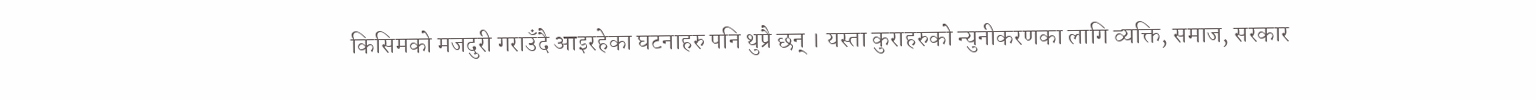किसिमको मजदुरी गराउँदै आइरहेका घटनाहरु पनि थुप्रै छन् । यस्ता कुराहरुको न्युनीकरणका लागि व्यक्ति, समाज, सरकार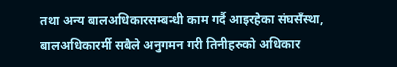तथा अन्य बालअधिकारसम्बन्धी काम गर्दै आइरहेका संघसँस्था, बालअधिकारर्मी सबैले अनुगमन गरी तिनीहरुको अधिकार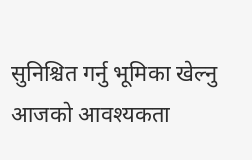सुनिश्चित गर्नु भूमिका खेल्नु आजको आवश्यकता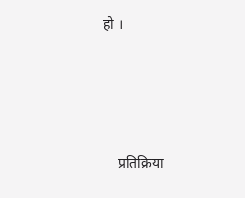हो ।




    प्रतिक्रिया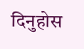दिनुहोस